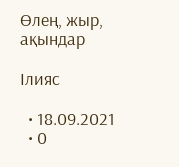Өлең, жыр, ақындар

Ілияс

  • 18.09.2021
  • 0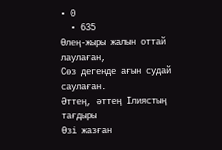• 0
  • 635
Өлең-жыры жалын оттай лаулаған,
Сөз дегенде ағын судай саулаған.
Әттең, әттең Ілиястың тағдыры
Өзі жазған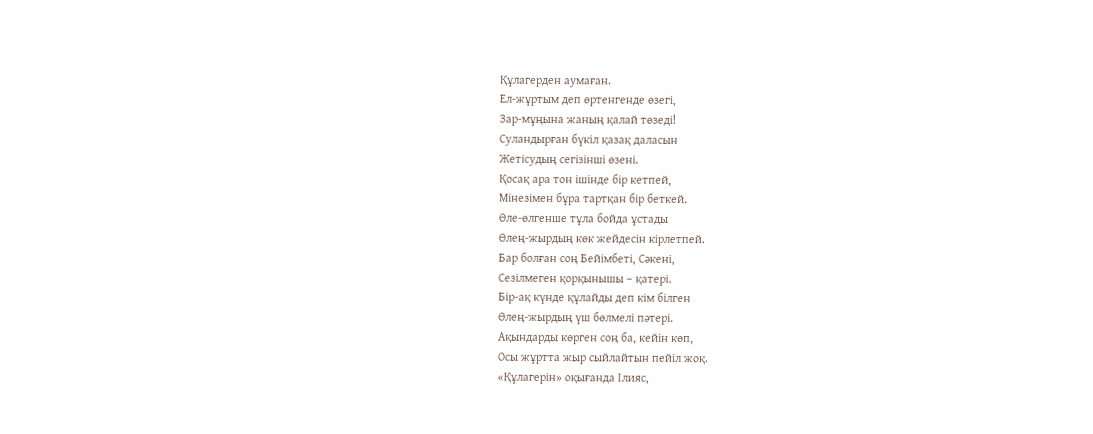Құлагерден аумаған.
Ел-жұртым деп өртенгенде өзегі,
Зар-мұңына жаның қалай төзеді!
Суландырған бүкіл қазақ даласын
Жетісудың сегізінші өзені.
Қосақ ара тон ішінде бір кетпей,
Мінезімен бұра тартқан бір беткей.
Өле-өлгенше тұла бойда ұстады
Өлең-жырдың көк жейдесін кірлетпей.
Бар болған соң Бейімбеті, Сәкені,
Сезілмеген қорқынышы – қатері.
Бір-ақ күнде құлайды деп кім білген
Өлең-жырдың үш бөлмелі пәтері.
Ақындарды көрген соң ба, кейін көп,
Осы жұртта жыр сыйлайтын пейіл жоқ.
«Құлагерін» оқығанда Ілияс,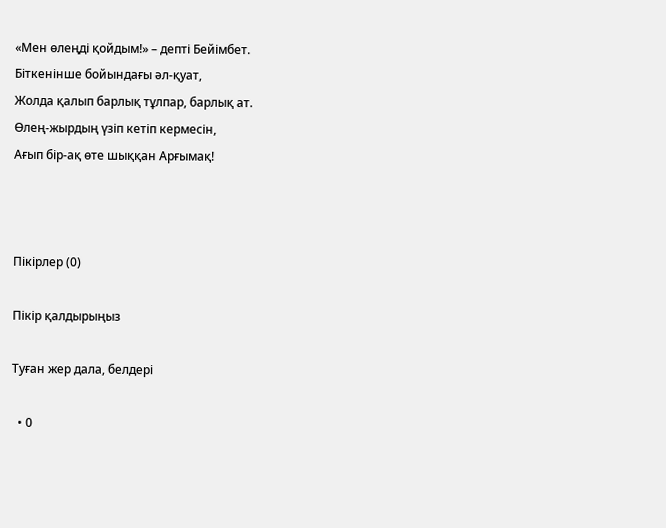«Мен өлеңді қойдым!» – депті Бейімбет.
Біткенінше бойындағы әл-қуат,
Жолда қалып барлық тұлпар, барлық ат.
Өлең-жырдың үзіп кетіп кермесін,
Ағып бір-ақ өте шыққан Арғымақ!



Пікірлер (0)

Пікір қалдырыңыз

Туған жер дала, белдері

  • 0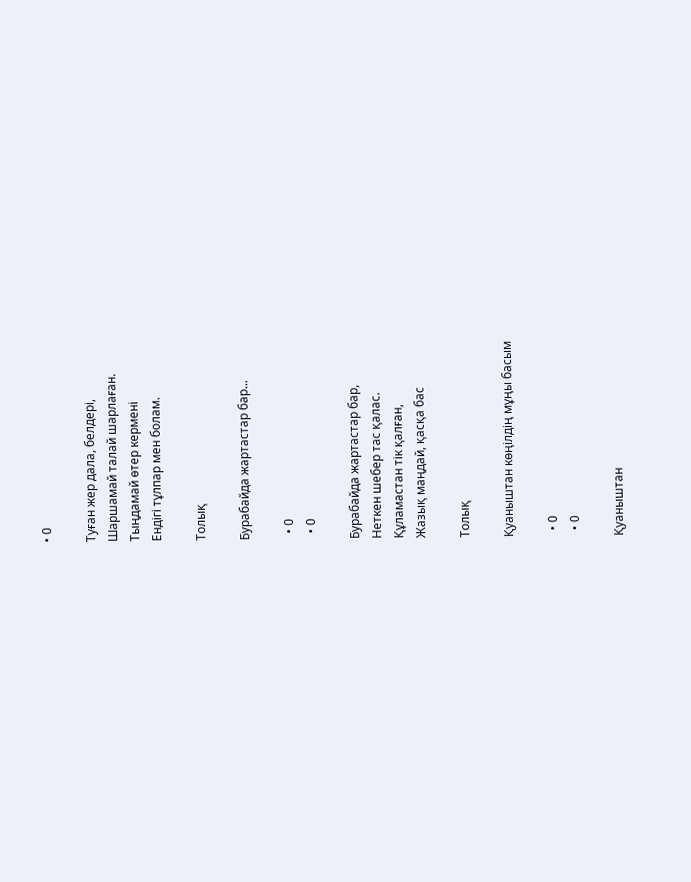• 0

Туған жер дала, белдері,
Шаршамай талай шарлаған.
Тыңдамай өтер кермені
Ендігі тұлпар мен болам.

Толық

Бурабайда жартастар бар...

  • 0
  • 0

Бурабайда жартастар бар,
Неткен шебер тас қалас.
Құламастан тік қалған,
Жазық маңдай, қасқа бас

Толық

Қуаныштан көңілдің мұңы басым

  • 0
  • 0

Қуаныштан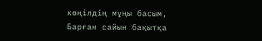көңілдің мұңы басым,
Барған сайын бақытқа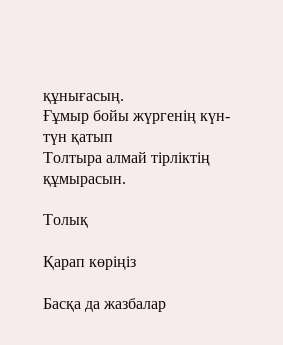құнығасың.
Ғұмыр бойы жүргенің күн-түн қатып
Толтыра алмай тірліктің құмырасын.

Толық

Қарап көріңіз

Басқа да жазбалар